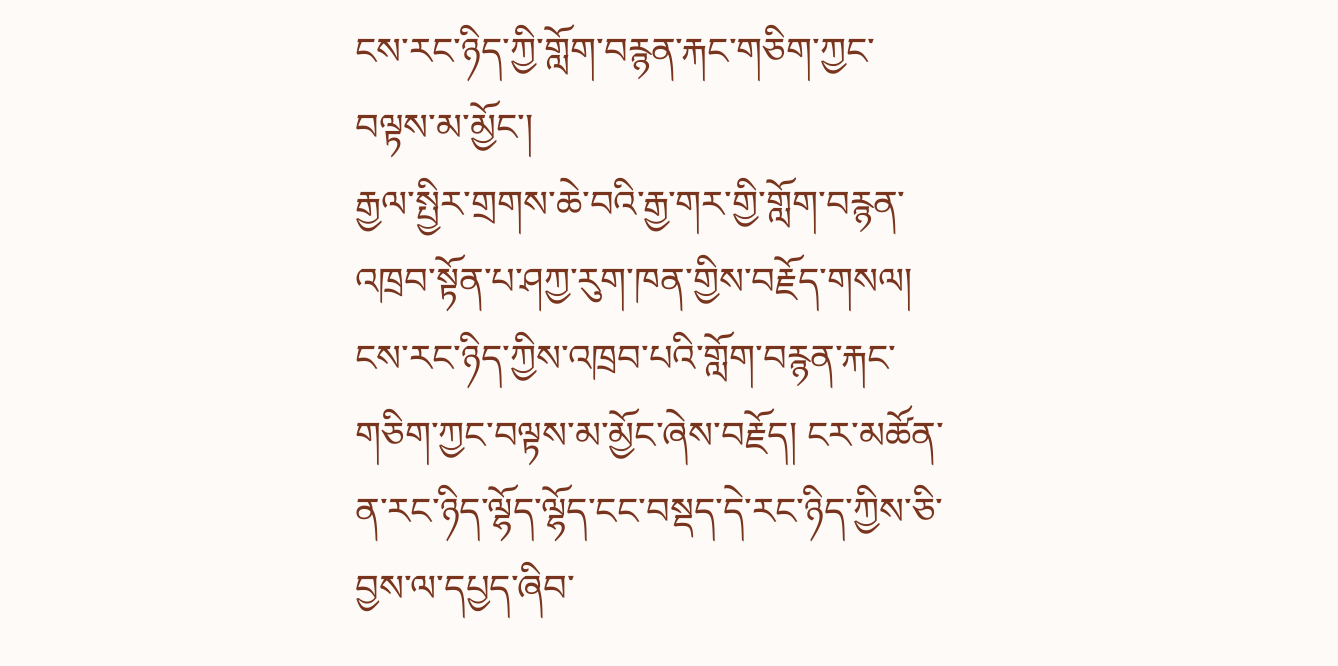ངས་རང་ཉིད་ཀྱི་གློག་བརྙན་རྐང་གཅིག་ཀྱང་བལྟས་མ་མྱོང་།
རྒྱལ་སྤྱིར་གྲགས་ཆེ་བའི་རྒྱ་གར་གྱི་གློག་བརྙན་འཁྲབ་སྟོན་པ་ཤཀྱ་རུག་ཁན་གྱིས་བརྗོད་གསལ། ངས་རང་ཉིད་ཀྱིས་འཁྲབ་པའི་གློག་བརྙན་རྐང་གཅིག་ཀྱང་བལྟས་མ་མྱོང་ཞེས་བརྗོད། ངར་མཚོན་ན་རང་ཉིད་ལྷོད་ལྷོད་ངང་བསྡད་དེ་རང་ཉིད་ཀྱིས་ཅི་བྱས་ལ་དཔྱད་ཞིབ་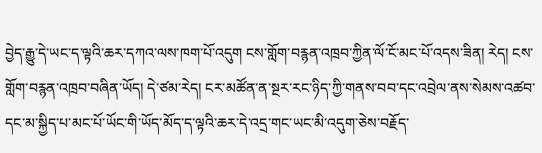བྱེད་རྒྱུ་དེ་ཡང་ད་ལྟའི་ཆར་དཀའ་ལས་ཁག་པོ་འདུག ངས་གློག་བརྙན་འཁྲབ་ཀྱིན་ལོ་ངོ་མང་པོ་འདས་ཟིན། རེད། ངས་གློག་བརྙན་འཁྲབ་བཞིན་ཡོད། དེ་ཙམ་རེད། ངར་མཚོན་ན་སྔར་རང་ཉིད་ཀྱི་གནས་བབ་དང་འབྲེལ་ནས་སེམས་འཚབ་དང་མ་སྐྱིད་པ་མང་པོ་ཡོང་གི་ཡོད་མོད་ད་ལྟའི་ཆར་དེ་འདྲ་གང་ཡང་མི་འདུག་ཅེས་བརྗོད་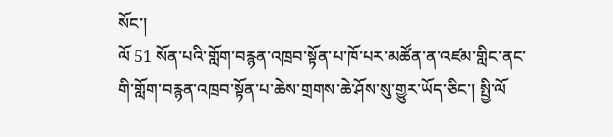སོང་།
ལོ 51 སོན་པའི་གློག་བརྙན་འཁྲབ་སྟོན་པ་ཁོ་པར་མཚོན་ན་འཛམ་གླིང་ནང་གི་གློག་བརྙན་འཁྲབ་སྟོན་པ་ཆེས་གྲགས་ཆེ་ཤོས་སུ་གྱུར་ཡོད་ཅིང་། སྤྱི་ལོ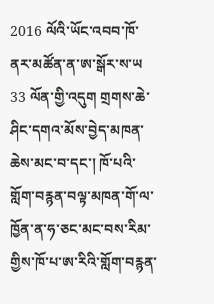2016 ལོའི་ཡོང་འབབ་ཁོ་ནར་མཚོན་ན་ཨ་སྒོར་ས་ཡ 33 ལོན་གྱི་འདུག གྲགས་ཆེ་ཤིང་དགའ་མོས་བྱེད་མཁན་ཆེས་མང་བ་དང་། ཁོ་པའི་གློག་བརྙན་བལྟ་མཁན་གོ་ལ་ཁྱོན་ན་ཧ་ཅང་མང་བས་རིམ་གྱིས་ཁོ་པ་ཨ་རིའི་གློག་བརྙན་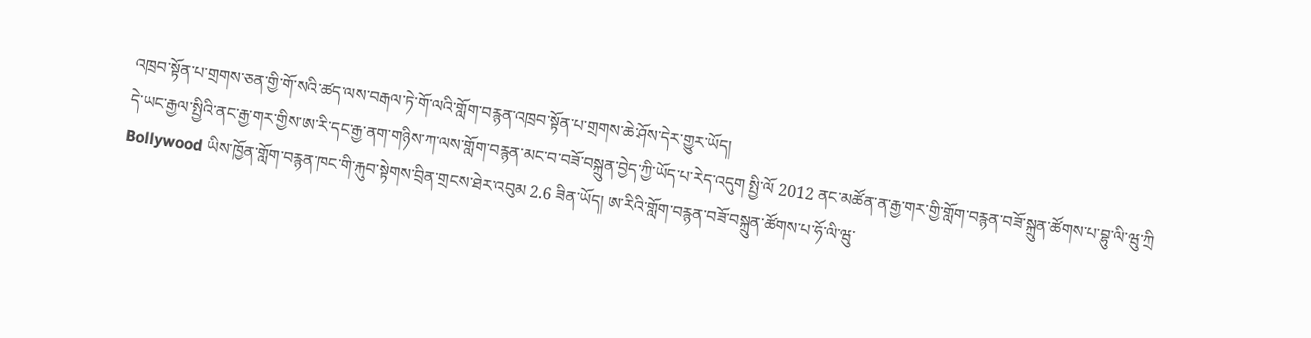འཁྲབ་སྟོན་པ་གྲགས་ཅན་གྱི་གོ་སའི་ཚད་ལས་བརྒལ་ཏེ་གོ་ལའི་གློག་བརྙན་འཁྲབ་སྟོན་པ་གྲགས་ཆེ་ཤོས་དེར་གྱུར་ཡོད།
དེ་ཡང་རྒྱལ་སྤྱིའི་ནང་རྒྱ་གར་གྱིས་ཨ་རི་དང་རྒྱ་ནག་གཉིས་ཀ་ལས་གློག་བརྙན་མང་བ་བཟོ་བསྐྲུན་བྱེད་ཀྱི་ཡོད་པ་རེད་འདུག སྤྱི་ལོ 2012 ནང་མཚོན་ན་རྒྱ་གར་གྱི་གློག་བརྙན་བཟོ་སྐྲུན་ཚོགས་པ་བྷུ་ལི་ཝུ་ཀྲི Bollywood ཡིས་ཁྱོན་གློག་བརྙན་ཁང་གི་རྐུབ་སྟེགས་བྲིན་གྲངས་ཐེར་འབུམ 2.6 ཟིན་ཡོད། ཨ་རིའི་གློག་བརྙན་བཟོ་བསྐྲུན་ཚོགས་པ་ཧོ་ལི་ཝུ་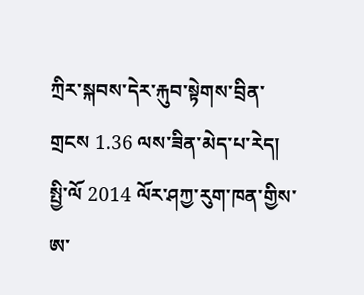ཀྲིར་སྐབས་དེར་རྐུབ་སྟེགས་བྲིན་གྲངས 1.36 ལས་ཟིན་མེད་པ་རེད། སྤྱི་ལོ 2014 ལོར་ཤཀྱ་རུག་ཁན་གྱིས་ཨ་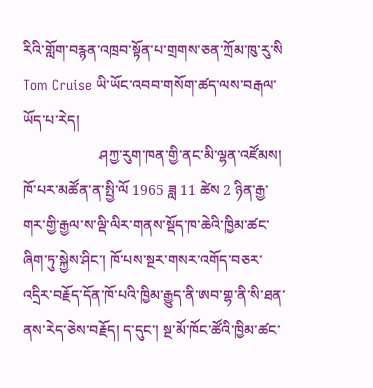རིའི་གློག་བརྙན་འཁྲབ་སྟོན་པ་གྲགས་ཅན་ཀྲོམ་ཁུ་རུ་སི Tom Cruise ཡི་ཡོང་འབབ་གསོག་ཚད་ལས་བརྒལ་ཡོད་པ་རེད།
                     ཤཀྱ་རུག་ཁན་གྱི་ནང་མི་ལྷན་འཛོམས།
ཁོ་པར་མཚོན་ན་སྤྱི་ལོ 1965 ཟླ 11 ཚེས 2 ཉིན་རྒྱ་གར་གྱི་རྒྱལ་ས་ལྡི་ལིར་གནས་སྡོད་ཁ་ཆེའི་ཁྱིམ་ཚང་ཞིག་ཏུ་སྐྱེས་ཤིང་། ཁོ་པས་སྔར་གསར་འགོད་བཅར་འདྲིར་བརྗོད་དོན་ཁོ་པའི་ཁྱིམ་རྒྱུད་ནི་ཨབ་གྷ་ནི་སི་ཐན་ནས་རེད་ཅེས་བརྗོད། ད་དུང་། སྔ་མོ་ཁོང་ཚོའི་ཁྱིམ་ཚང་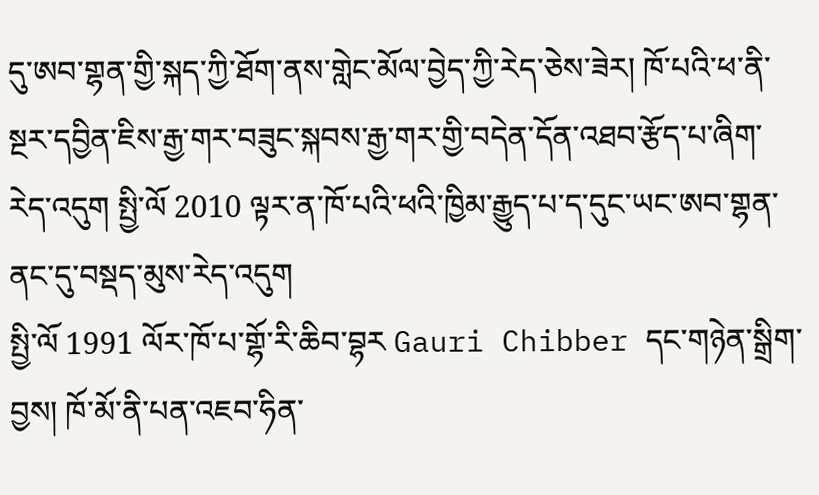དུ་ཨབ་གྷན་གྱི་སྐད་ཀྱི་ཐོག་ནས་གླེང་མོལ་བྱེད་ཀྱི་རེད་ཅེས་ཟེར། ཁོ་པའི་ཕ་ནི་སྔར་དབྱིན་ཇིས་རྒྱ་གར་བཟུང་སྐབས་རྒྱ་གར་གྱི་བདེན་དོན་འཐབ་རྩོད་པ་ཞིག་རེད་འདུག སྤྱི་ལོ 2010 ལྟར་ན་ཁོ་པའི་ཕའི་ཁྱིམ་རྒྱུད་པ་ད་དུང་ཡང་ཨབ་གྷན་ནང་དུ་བསྡད་མུས་རེད་འདུག
སྤྱི་ལོ 1991 ལོར་ཁོ་པ་གྷོ་རི་ཆིབ་བྷར Gauri Chibber དང་གཉེན་སྒྲིག་བྱས། ཁོ་མོ་ནི་པན་འཇབ་ཧིན་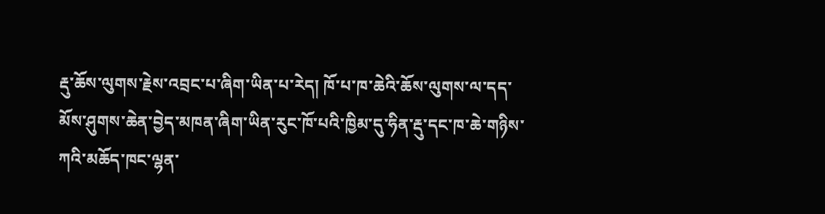རྡུ་ཆོས་ལུགས་རྗེས་འབྲང་པ་ཞིག་ཡིན་པ་རེད། ཁོ་པ་ཁ་ཆེའི་ཆོས་ལུགས་ལ་དད་མོས་ཤུགས་ཆེན་བྱེད་མཁན་ཞིག་ཡིན་རུང་ཁོ་པའི་ཁྱིམ་དུ་ཧིན་རྡུ་དང་ཁ་ཆེ་གཉིས་ཀའི་མཆོད་ཁང་ལྷན་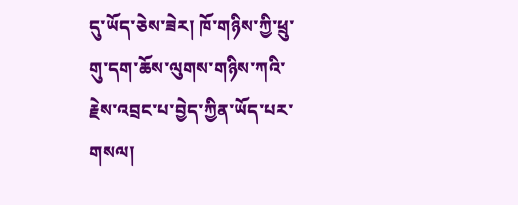དུ་ཡོད་ཅེས་ཟེར། ཁོ་གཉིས་ཀྱི་ཕྲུ་གུ་དག་ཆོས་ལུགས་གཉིས་ཀའི་རྗེས་འབྲང་པ་བྱེད་ཀྱིན་ཡོད་པར་གསལ།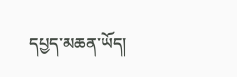དཔྱད་མཆན་ཡོད།